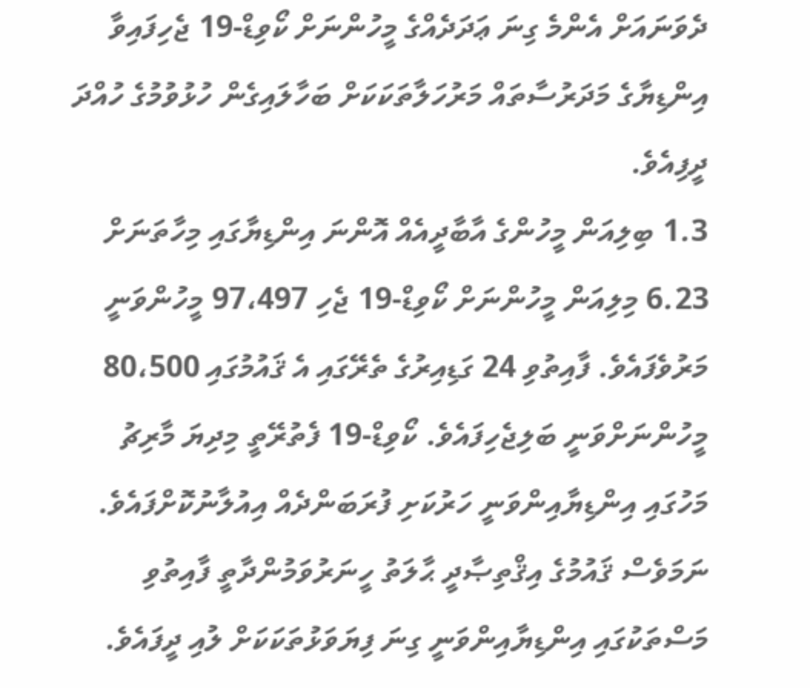ދެވަނައަށް އެންމެ ގިނަ ޢަދަދެއްގެ މީހުންނަށް ކޯވިޑް-19 ޖެހިފައިވާ އިންޑިޔާގެ މަދަރުސާތައް މަރުހަލާތަކަކަށް ބަހާލައިގެން ހުޅުވުމުގެ ހުއްދަ ދީފިއެވެ.
1.3 ބިލިއަން މީހުންގެ އާބާދީއެއް އޮންނަ އިންޑިޔާގައި މިހާތަނަށް 6.23 މިލިއަން މީހުންނަށް ކޯވިޑް-19 ޖެހި 97،497 މީހުންވަނީ މަރުވެފައެވެ. ފާއިތުވި 24 ގަޑިއިރުގެ ތެރޭގައި އެ ޤައުމުގައި 80،500 މީހުންނަށްވަނީ ބަލިޖެހިފައެވެ. ކޯވިޑް-19 ފެތުރޭތީ މިދިޔަ މާރިޗު މަހުގައި އިންޑިޔާއިންވަނީ ހަރުކަށި ފުރަބަންދެއް އިއުލާނުކޮށްފައެވެ. ނަމަވެސް ޤައުމުގެ އިޤްތިޞާދީ ޙާލަތު ހީނަރުވަމުންދާތީ ފާއިތުވި މަސްތަކުގައި އިންޑިޔާއިންވަނީ ގިނަ ފިޔަވަޅުތަކަކަށް ލުއި ދީފައެވެ.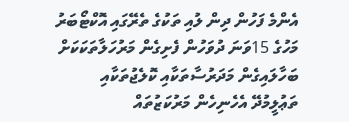އެންމެ ފަހުން ދިން ލުއި ތަކުގެ ތެރޭގައި އޮކްޓޯބަރު މަހުގެ 15ވަނަ ދުވަހުން ފެށިގެން މަރުހަލާތަކަކަށް ބަހާލައިގެން މަދަރުސާތަކާއި ކޮލެޖުތަކާއި ތަޢުލީމުދޭ އެހެނިހެން މަރުކަޒުތައް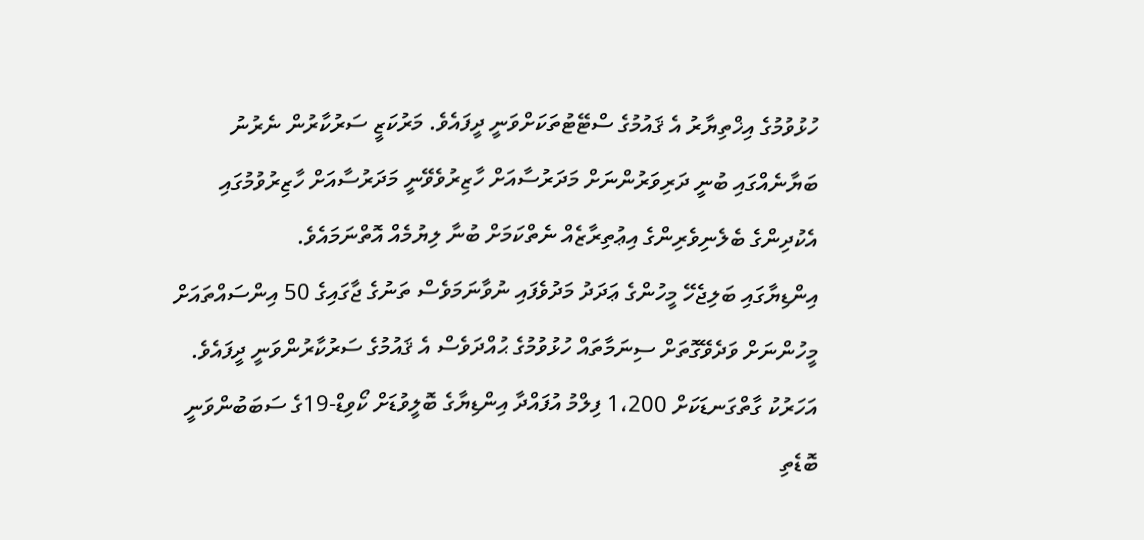ހުޅުވުމުގެ އިޚްތިޔާރު އެ ޤައުމުގެ ސްޓޭޓުތަކަށްވަނީ ދީފައެވެ. މަރުކަޒީ ސަރުކާރުން ނެރުނު ބަޔާނެއްގައި ބުނީ ދަރިވަރުންނަށް މަދަރުސާއަށް ހާޒިރުވެވޭނީ މަދަރުސާއަށް ހާޒިރުވުމުގައި އެކުދިންގެ ބެލެނިވެރިންގެ އިޢުތިރާޒެއް ނެތްކަމަށް ބުނާ ލިޔުމެއް އޮތްނަމައެވެ.
އިންޑިޔާގައި ބަލިޖެހޭ މީހުންގެ ޢަދަދު މަދުވެފައި ނުވާނަމަވެސް ތަނުގެ ޖާގައިގެ 50 އިންސައްތައަށް މީހުންނަށް ވަދެވޭގޮތަށް ސިނަމާތައް ހުޅުވުމުގެ ޙުއްދަވެސް އެ ޤައުމުގެ ސަރުކާރުންވަނީ ދީފައެވެ. އަހަރުކު ގާތްގަނޑަކަށް 1،200 ފިލްމު އުފައްދާ އިންޑިޔާގެ ބޮލީވުޑަށް ކޯވިޑް-19ގެ ސަބަބުންވަނީ ބޮޑެތި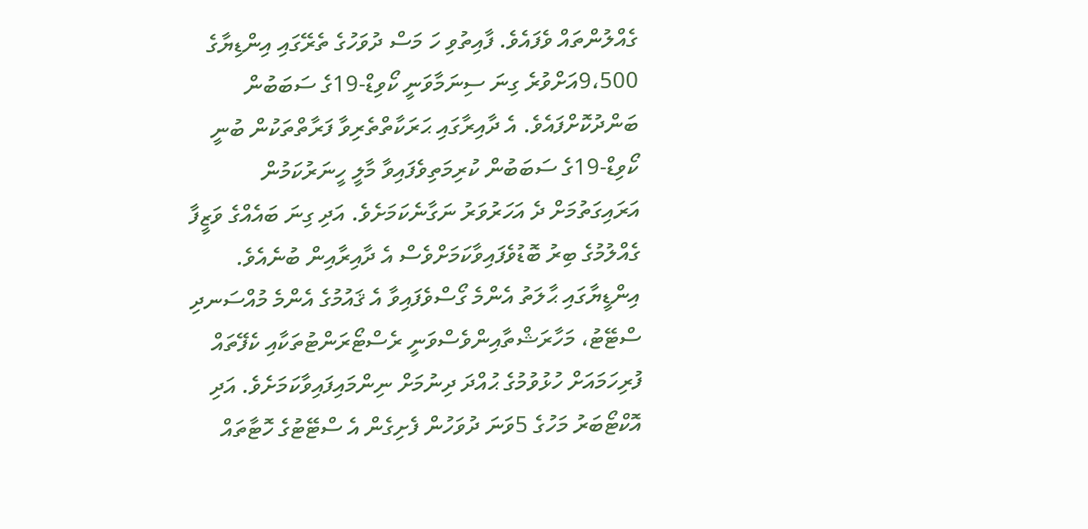ގެއްލުންތައް ވެފައެވެ. ފާއިތުވި ހަ މަސް ދުވަހުގެ ތެރޭގައި އިންޑިޔާގެ 9،500އަށްވުރެ ގިނަ ސިނަމާވަނީ ކޯވިޑް-19ގެ ސަބަބުން ބަންދުކޮށްފައެވެ. އެ ދާއިރާގައި ޙަރަކާތްތެރިވާ ފަރާތްތަކުން ބުނީ ކޯވިޑް-19ގެ ސަބަބުން ކުރިމަތިވެފައިވާ މާލީ ހީނަރުކަމުން އަރައިގަތުމަށް ދެ އަހަރުވަރު ނަގާނެކަމަށެވެ. އަދި ގިނަ ބައެއްގެ ވަޒީފާ ގެއްލުމުގެ ބިރު ބޮޑުވެފައިވާކަމަށްވެސް އެ ދާއިރާއިން ބުނެއެވެ.
އިންޑީޔާގައި ޙާލަތު އެންމެ ގޯސްވެފައިވާ އެ ޤައުމުގެ އެންމެ މުއްސަނދި ސްޓޭޓު، މަހާރަޝްތާއިންވެސްވަނީ ރެސްޓޯރަންޓުތަކާއި ކެފޭތައް ފުރިހަމައަށް ހުޅުވުމުގެ ޙުއްދަ ދިނުމަށް ނިންމައިފައިވާކަމަށެވެ. އަދި އޮކްޓޯބަރު މަހުގެ 5ވަނަ ދުވަހުން ފެށިގެން އެ ސްޓޭޓުގެ ހޮޓާތައް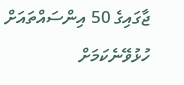ޖާގައިގެ 50 އިންސައްތައަށް ހުޅުވޭނެކަމަށް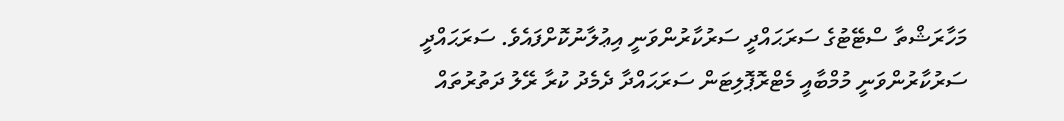މަހާރަޝްތާ ސްޓޭޓުގެ ސަރަޙައްދީ ސަރުކާރުންވަނީ އިޢުލާނުކޮށްފައެވެ. ސަރަޙައްދީ ސަރުކާރުންވަނީ މުމްބާއީ މެޓްރޮޕޮލިޓަން ސަރަޙައްދާ ދެމެދު ކުރާ ރޭލު ދަތުރުތައް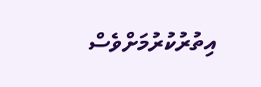އިތުރުކުރުމަށްވެސް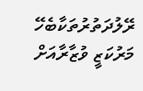ރޭލުދަތުރުތަކާބެހޭ މަރުކަޒީ ވުޒާރާއަށް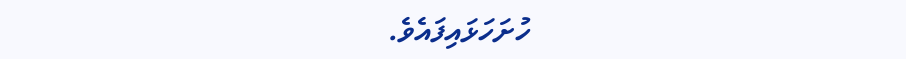ހުށަހަޅައިފައެވެ.